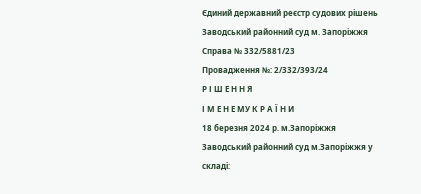Єдиний державний реєстр судових рішень
Заводський районний суд м. Запоріжжя
Справа № 332/5881/23
Провадження №: 2/332/393/24
Р І Ш Е Н Н Я
І М Е Н Е МУ К Р А Ї Н И
18 березня 2024 р. м.Запоріжжя
Заводський районний суд м.Запоріжжя у складі: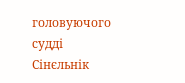головуючого судді Сінєльнік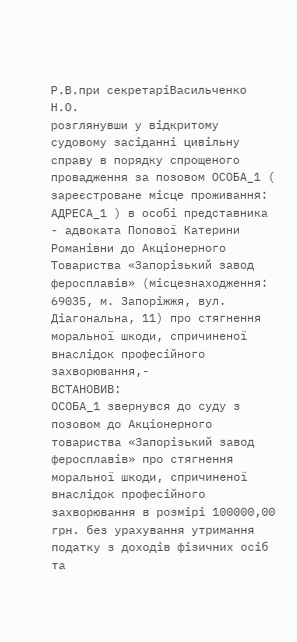Р.В.при секретаріВасильченко Н.О.
розглянувши у відкритому судовому засіданні цивільну справу в порядку спрощеного провадження за позовом ОСОБА_1 ( зареєстроване місце проживання: АДРЕСА_1 ) в особі представника - адвоката Попової Катерини Романівни до Акціонерного Товариства «Запорізький завод феросплавів» (місцезнаходження: 69035, м. Запоріжжя, вул. Діагональна, 11) про стягнення моральної шкоди, спричиненої внаслідок професійного захворювання,-
ВСТАНОВИВ:
ОСОБА_1 звернувся до суду з позовом до Акціонерного товариства «Запорізький завод феросплавів» про стягнення моральної шкоди, спричиненої внаслідок професійного захворювання в розмірі 100000,00 грн. без урахування утримання податку з доходів фізичних осіб та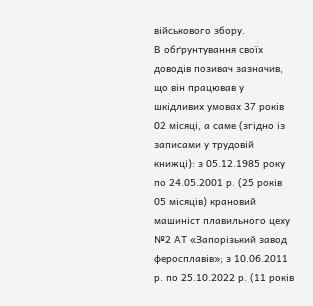військового збору.
В обґрунтування своїх доводів позивач зазначив, що він працював у шкідливих умовах 37 років 02 місяці, а саме (згідно із записами у трудовій книжці): з 05.12.1985 року по 24.05.2001 р. (25 років 05 місяців) крановий машиніст плавильного цеху №2 АТ «Запорізький завод феросплавів»; з 10.06.2011 р. по 25.10.2022 р. (11 років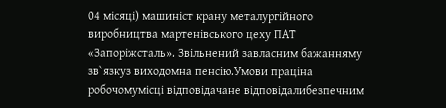04 місяці) машиніст крану металургійного виробництва мартенівського цеху ПАТ «Запоріжсталь». Звільнений завласним бажанняму зв`язкуз виходомна пенсію.Умови праціна робочомумісці відповідачане відповідалибезпечним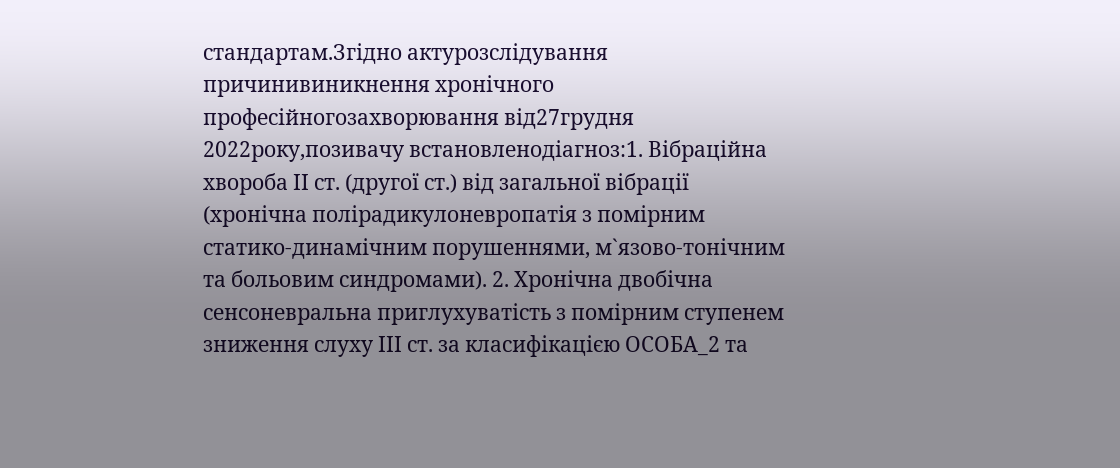стандартам.Згідно актурозслідування причинивиникнення хронічного професійногозахворювання від27грудня 2022року,позивачу встановленодіагноз:1. Вібраційна хвороба ІІ ст. (другої ст.) від загальної вібрації (хронічна полірадикулоневропатія з помірним статико-динамічним порушеннями, м`язово-тонічним та больовим синдромами). 2. Хронічна двобічна сенсоневральна приглухуватість з помірним ступенем зниження слуху ІІІ ст. за класифікацією ОСОБА_2 та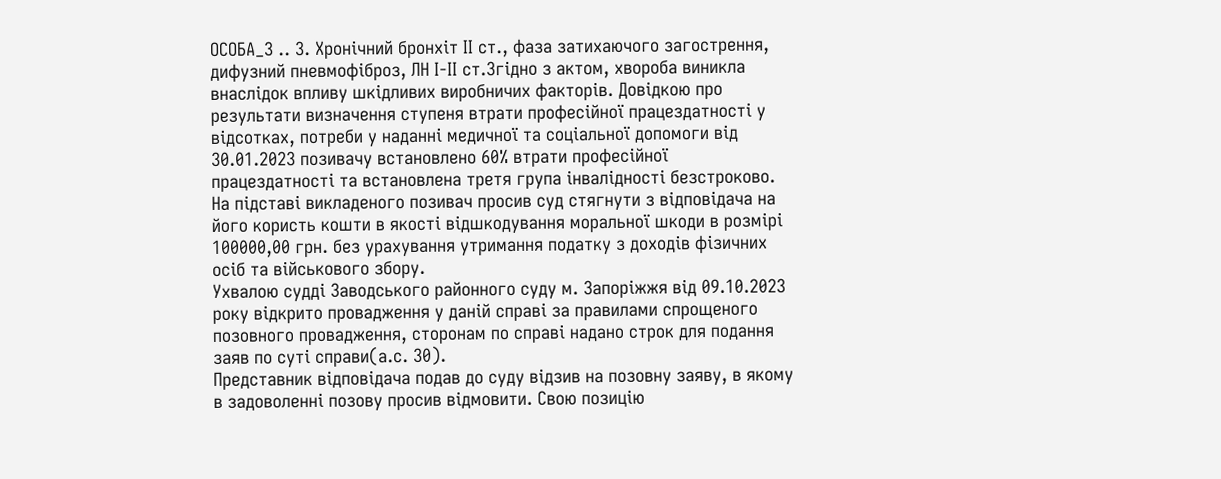ОСОБА_3 .. 3. Хронічний бронхіт ІІ ст., фаза затихаючого загострення, дифузний пневмофіброз, ЛН І-ІІ ст.Згідно з актом, хвороба виникла внаслідок впливу шкідливих виробничих факторів. Довідкою про результати визначення ступеня втрати професійної працездатності у відсотках, потреби у наданні медичної та соціальної допомоги від 30.01.2023 позивачу встановлено 60% втрати професійної працездатності та встановлена третя група інвалідності безстроково.
На підставі викладеного позивач просив суд стягнути з відповідача на його користь кошти в якості відшкодування моральної шкоди в розмірі 100000,00 грн. без урахування утримання податку з доходів фізичних осіб та військового збору.
Ухвалою судді Заводського районного суду м. Запоріжжя від 09.10.2023 року відкрито провадження у даній справі за правилами спрощеного позовного провадження, сторонам по справі надано строк для подання заяв по суті справи(а.с. 30).
Представник відповідача подав до суду відзив на позовну заяву, в якому в задоволенні позову просив відмовити. Свою позицію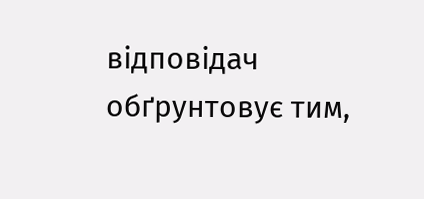відповідач обґрунтовує тим,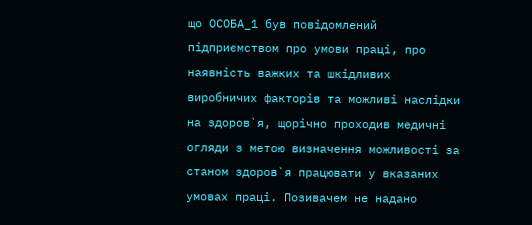що ОСОБА_1 був повідомлений підприємством про умови праці, про наявність важких та шкідливих виробничих факторів та можливі наслідки на здоров`я, щорічно проходив медичні огляди з метою визначення можливості за станом здоров`я працювати у вказаних умовах праці. Позивачем не надано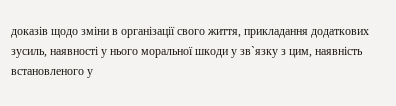доказів щодо зміни в організації свого життя, прикладання додаткових зусиль, наявності у нього моральної шкоди у зв`язку з цим, наявність встановленого у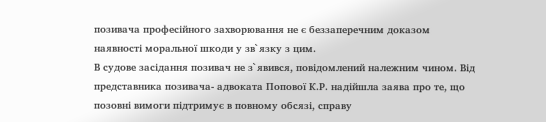позивача професійного захворювання не є беззаперечним доказом наявності моральної шкоди у зв`язку з цим.
В судове засідання позивач не з`явився, повідомлений належним чином. Від представника позивача- адвоката Попової К.Р. надійшла заява про те, що позовні вимоги підтримує в повному обсязі, справу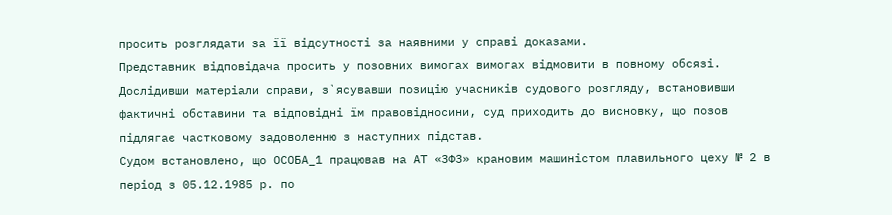просить розглядати за її відсутності за наявними у справі доказами.
Представник відповідача просить у позовних вимогах вимогах відмовити в повному обсязі.
Дослідивши матеріали справи, з`ясувавши позицію учасників судового розгляду, встановивши фактичні обставини та відповідні їм правовідносини, суд приходить до висновку, що позов підлягає частковому задоволенню з наступних підстав.
Судом встановлено, що ОСОБА_1 працював на АТ «ЗФЗ» крановим машиністом плавильного цеху № 2 в період з 05.12.1985 р. по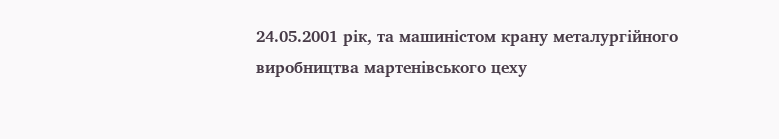24.05.2001 рік, та машиністом крану металургійного виробництва мартенівського цеху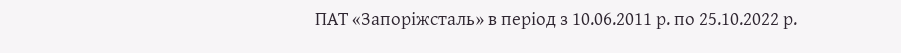ПАТ «Запоріжсталь» в період з 10.06.2011 р. по 25.10.2022 р.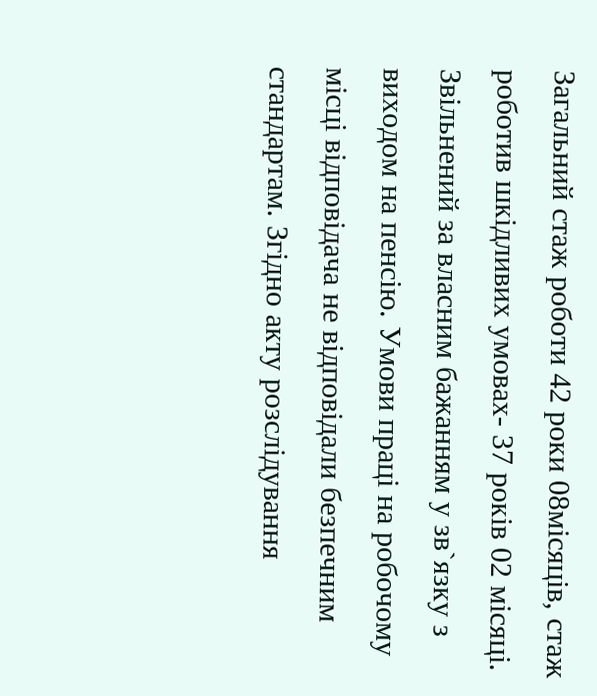Загальний стаж роботи 42 роки 08місяців, стаж роботив шкідливих умовах- 37 років 02 місяці. Звільнений за власним бажанням у зв`язку з виходом на пенсію. Умови праці на робочому місці відповідача не відповідали безпечним стандартам. Згідно акту розслідування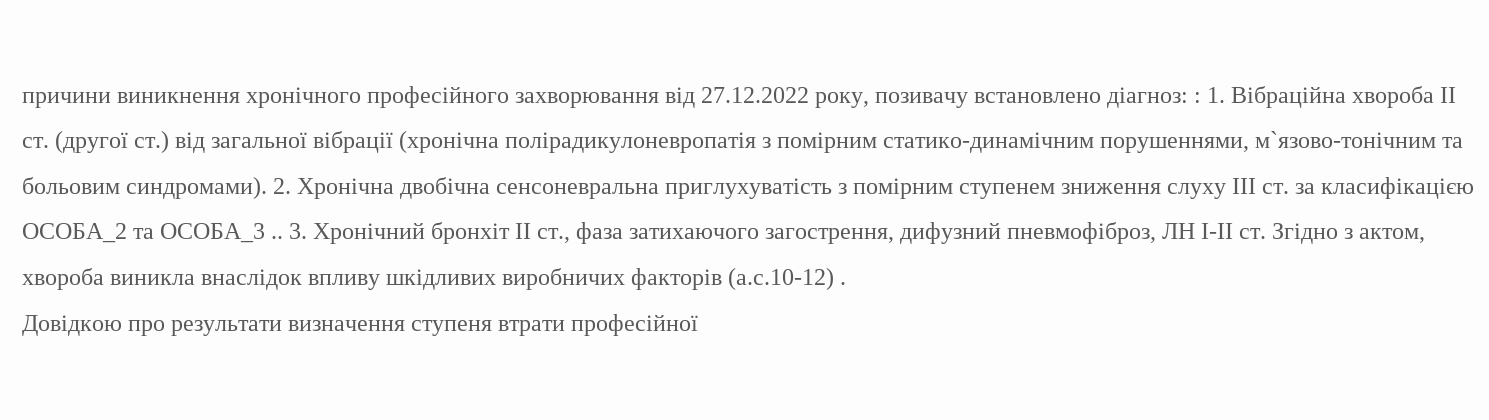причини виникнення хронічного професійного захворювання від 27.12.2022 року, позивачу встановлено діагноз: : 1. Вібраційна хвороба ІІ ст. (другої ст.) від загальної вібрації (хронічна полірадикулоневропатія з помірним статико-динамічним порушеннями, м`язово-тонічним та больовим синдромами). 2. Хронічна двобічна сенсоневральна приглухуватість з помірним ступенем зниження слуху ІІІ ст. за класифікацією ОСОБА_2 та ОСОБА_3 .. 3. Хронічний бронхіт ІІ ст., фаза затихаючого загострення, дифузний пневмофіброз, ЛН І-ІІ ст. Згідно з актом, хвороба виникла внаслідок впливу шкідливих виробничих факторів (а.с.10-12) .
Довідкою про результати визначення ступеня втрати професійної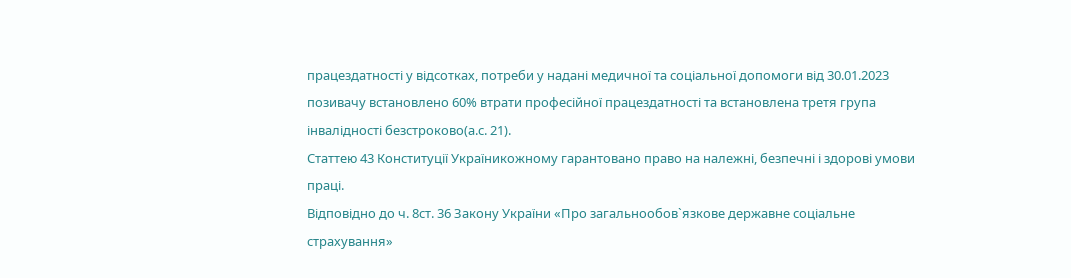працездатності у відсотках, потреби у надані медичної та соціальної допомоги від 30.01.2023 позивачу встановлено 60% втрати професійної працездатності та встановлена третя група інвалідності безстроково(а.с. 21).
Статтею 43 Конституції Україникожному гарантовано право на належні, безпечні і здорові умови праці.
Відповідно до ч. 8ст. 36 Закону України «Про загальнообов`язкове державне соціальне страхування»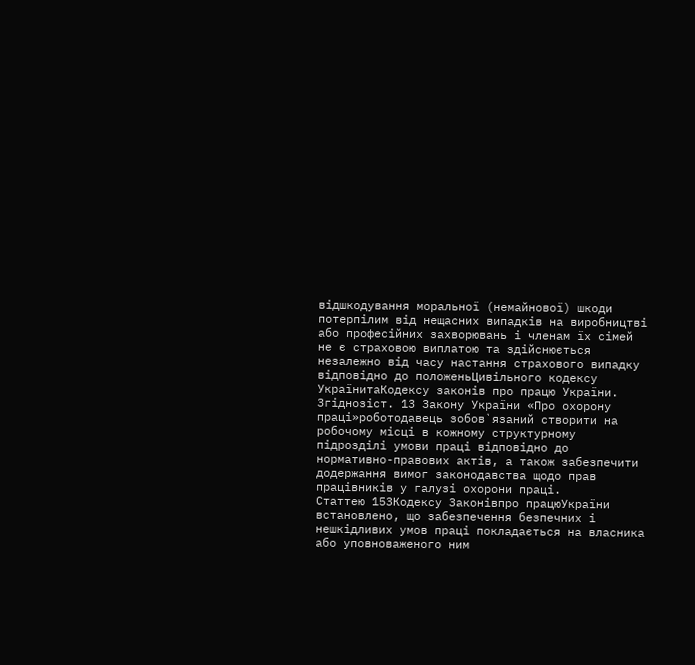відшкодування моральної (немайнової) шкоди потерпілим від нещасних випадків на виробництві або професійних захворювань і членам їх сімей не є страховою виплатою та здійснюється незалежно від часу настання страхового випадку відповідно до положеньЦивільного кодексу УкраїнитаКодексу законів про працю України.
Згіднозіст. 13 Закону України «Про охорону праці»роботодавець зобов`язаний створити на робочому місці в кожному структурному підрозділі умови праці відповідно до нормативно-правових актів, а також забезпечити додержання вимог законодавства щодо прав працівників у галузі охорони праці.
Статтею 153Кодексу Законівпро працюУкраїни встановлено, що забезпечення безпечних і нешкідливих умов праці покладається на власника або уповноваженого ним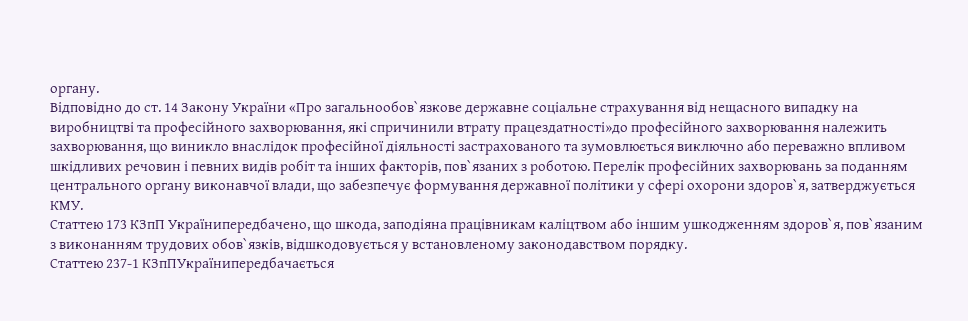органу.
Відповідно до ст. 14 Закону України «Про загальнообов`язкове державне соціальне страхування від нещасного випадку на виробництві та професійного захворювання, які спричинили втрату працездатності»до професійного захворювання належить захворювання, що виникло внаслідок професійної діяльності застрахованого та зумовлюється виключно або переважно впливом шкідливих речовин і певних видів робіт та інших факторів, пов`язаних з роботою. Перелік професійних захворювань за поданням центрального органу виконавчої влади, що забезпечує формування державної політики у сфері охорони здоров`я, затверджується КМУ.
Статтею 173 КЗпП Українипередбачено, що шкода, заподіяна працівникам каліцтвом або іншим ушкодженням здоров`я, пов`язаним з виконанням трудових обов`язків, відшкодовується у встановленому законодавством порядку.
Статтею 237-1 КЗпПУкраїнипередбачається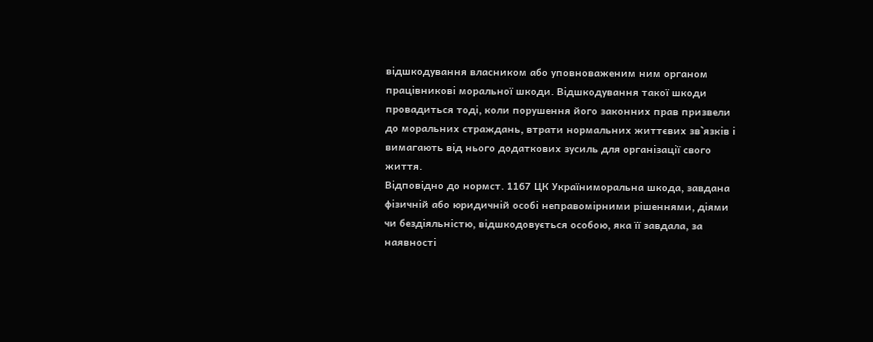відшкодування власником або уповноваженим ним органом працівникові моральної шкоди. Відшкодування такої шкоди провадиться тоді, коли порушення його законних прав призвели до моральних страждань, втрати нормальних життєвих зв`язків і вимагають від нього додаткових зусиль для організації свого життя.
Відповідно до нормст. 1167 ЦК Україниморальна шкода, завдана фізичній або юридичній особі неправомірними рішеннями, діями чи бездіяльністю, відшкодовується особою, яка її завдала, за наявності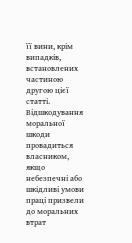її вини, крім випадків, встановлених частиною другою цієї статті.
Відшкодування моральної шкоди провадиться власником, якщо небезпечні або шкідливі умови праці призвели до моральних втрат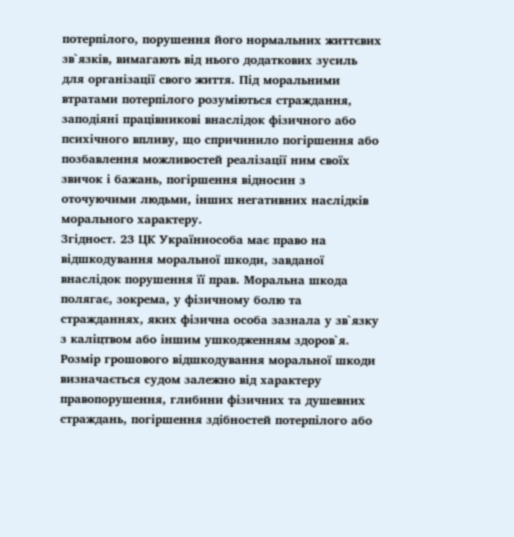потерпілого, порушення його нормальних життєвих зв`язків, вимагають від нього додаткових зусиль для організації свого життя. Під моральними втратами потерпілого розуміються страждання, заподіяні працівникові внаслідок фізичного або психічного впливу, що спричинило погіршення або позбавлення можливостей реалізації ним своїх звичок і бажань, погіршення відносин з оточуючими людьми, інших негативних наслідків морального характеру.
Згідност. 23 ЦК Україниособа має право на відшкодування моральної шкоди, завданої внаслідок порушення її прав. Моральна шкода полягає, зокрема, у фізичному болю та стражданнях, яких фізична особа зазнала у зв`язку з каліцтвом або іншим ушкодженням здоров`я. Розмір грошового відшкодування моральної шкоди визначається судом залежно від характеру правопорушення, глибини фізичних та душевних страждань, погіршення здібностей потерпілого або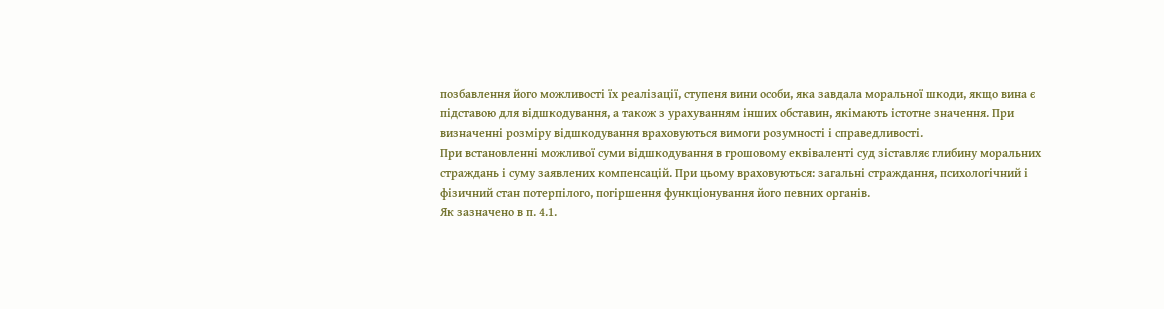позбавлення його можливості їх реалізації, ступеня вини особи, яка завдала моральної шкоди, якщо вина є підставою для відшкодування, а також з урахуванням інших обставин, якімають істотне значення. При визначенні розміру відшкодування враховуються вимоги розумності і справедливості.
При встановленні можливої суми відшкодування в грошовому еквіваленті суд зіставляє глибину моральних страждань і суму заявлених компенсацій. При цьому враховуються: загальні страждання, психологічний і фізичний стан потерпілого, погіршення функціонування його певних органів.
Як зазначено в п. 4.1.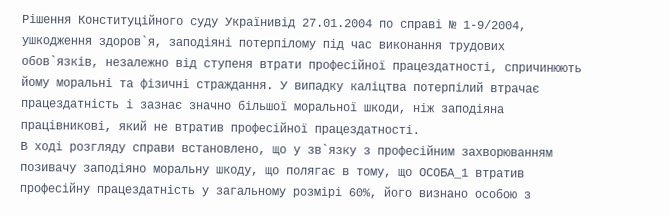Рішення Конституційного суду Українивід 27.01.2004 по справі № 1-9/2004, ушкодження здоров`я, заподіяні потерпілому під час виконання трудових обов`язків, незалежно від ступеня втрати професійної працездатності, спричинюють йому моральні та фізичні страждання. У випадку каліцтва потерпілий втрачає працездатність і зазнає значно більшої моральної шкоди, ніж заподіяна працівникові, який не втратив професійної працездатності.
В ході розгляду справи встановлено, що у зв`язку з професійним захворюванням позивачу заподіяно моральну шкоду, що полягає в тому, що ОСОБА_1 втратив професійну працездатність у загальному розмірі 60%, його визнано особою з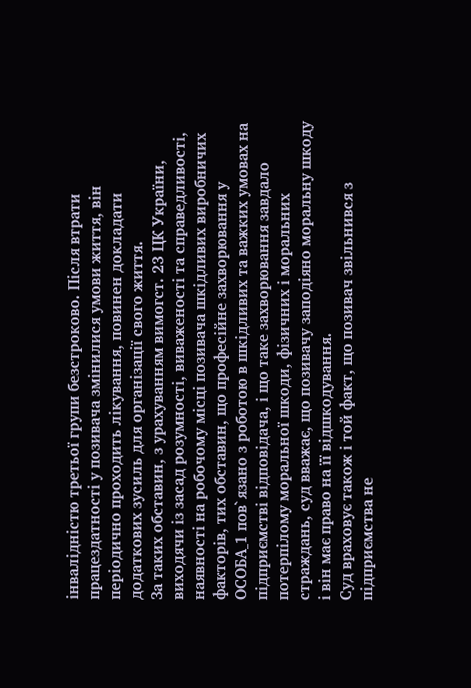інвалідністю третьої групи безстроково. Після втрати працездатності у позивача змінилися умови життя, він періодично проходить лікування, повинен докладати додаткових зусиль для організації свого життя.
За таких обставин, з урахуванням вимогст. 23 ЦК України, виходячи із засад розумності, виваженості та справедливості, наявності на робочому місці позивача шкідливих виробничих факторів, тих обставин, що професійне захворювання у ОСОБА_1 пов`язано з роботою в шкідливих та важких умовах на підприємстві відповідача, і що таке захворювання завдало потерпілому моральної шкоди, фізичних і моральних страждань, суд вважає, що позивачу заподіяно моральну шкоду і він має право на її відшкодування.
Суд враховує також і той факт, що позивач звільнився з підприємства не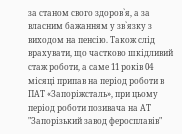за станом свого здоров`я, а за власним бажанням у зв`язку з виходом на пенсію. Також слід врахувати, що частково шкідливий стаж роботи, а саме 11 років 04 місяці припав на період роботи в ПАТ «Запоріжсталь», при цьому період роботи позивача на АТ "Запорізький завод феросплавів"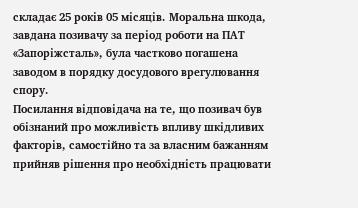складає 25 років 05 місяців. Моральна шкода, завдана позивачу за період роботи на ПАТ «Запоріжсталь», була частково погашена заводом в порядку досудового врегулювання спору.
Посилання відповідача на те, що позивач був обізнаний про можливість впливу шкідливих факторів, самостійно та за власним бажанням прийняв рішення про необхідність працювати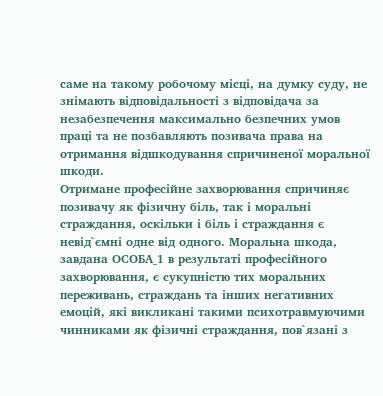саме на такому робочому місці, на думку суду, не знімають відповідальності з відповідача за незабезпечення максимально безпечних умов праці та не позбавляють позивача права на отримання відшкодування спричиненої моральної шкоди.
Отримане професійне захворювання спричиняє позивачу як фізичну біль, так і моральні страждання, оскільки і біль і страждання є невід`ємні одне від одного. Моральна шкода, завдана ОСОБА_1 в результаті професійного захворювання, є сукупністю тих моральних переживань, страждань та інших негативних емоцій, які викликані такими психотравмуючими чинниками як фізичні страждання, пов`язані з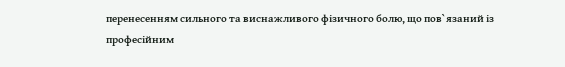перенесенням сильного та виснажливого фізичного болю, що пов`язаний із професійним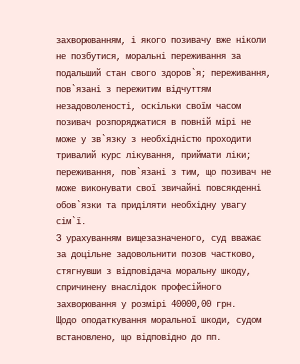захворюванням, і якого позивачу вже ніколи не позбутися, моральні переживання за подальший стан свого здоров`я; переживання, пов`язані з пережитим відчуттям незадоволеності, оскільки своїм часом позивач розпоряджатися в повній мірі не може у зв`язку з необхідністю проходити тривалий курс лікування, приймати ліки; переживання, пов`язані з тим, що позивач не може виконувати свої звичайні повсякденні обов`язки та приділяти необхідну увагу сім`ї.
З урахуванням вищезазначеного, суд вважає за доцільне задовольнити позов частково, стягнувши з відповідача моральну шкоду, спричинену внаслідок професійного захворювання у розмірі 40000,00 грн.
Щодо оподаткування моральної шкоди, судом встановлено, що відповідно до пп.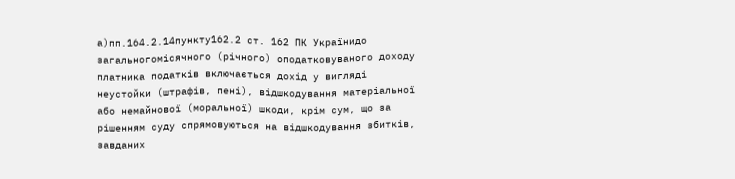а)пп.164.2.14пункту162.2 ст. 162 ПК Українидо загальногомісячного (річного) оподатковуваного доходу платника податків включається дохід у вигляді неустойки (штрафів, пені), відшкодування матеріальної або немайнової (моральної) шкоди, крім сум, що за рішенням суду спрямовуються на відшкодування збитків, завданих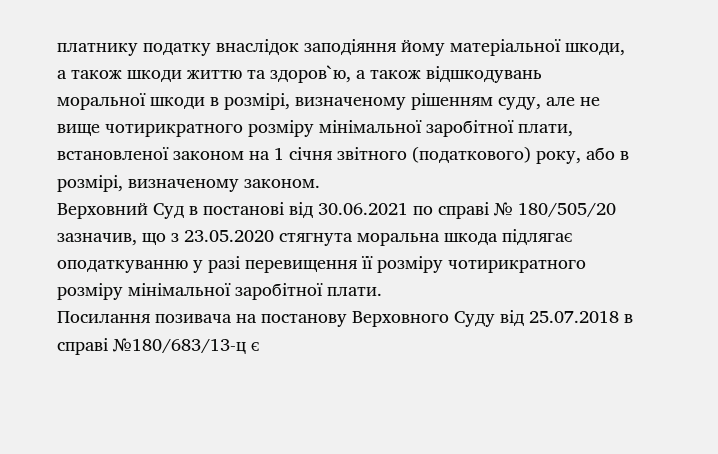платнику податку внаслідок заподіяння йому матеріальної шкоди, а також шкоди життю та здоров`ю, а також відшкодувань моральної шкоди в розмірі, визначеному рішенням суду, але не вище чотирикратного розміру мінімальної заробітної плати, встановленої законом на 1 січня звітного (податкового) року, або в розмірі, визначеному законом.
Верховний Суд в постанові від 30.06.2021 по справі № 180/505/20 зазначив, що з 23.05.2020 стягнута моральна шкода підлягає оподаткуванню у разі перевищення її розміру чотирикратного розміру мінімальної заробітної плати.
Посилання позивача на постанову Верховного Суду від 25.07.2018 в справі №180/683/13-ц є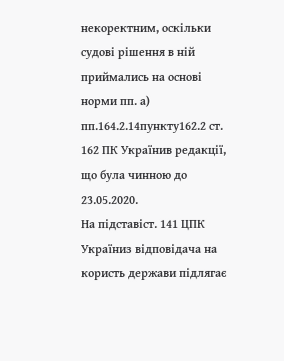некоректним, оскільки судові рішення в ній приймались на основі норми пп. а) пп.164.2.14пункту162.2 ст. 162 ПК Українив редакції, що була чинною до 23.05.2020.
На підставіст. 141 ЦПК Україниз відповідача на користь держави підлягає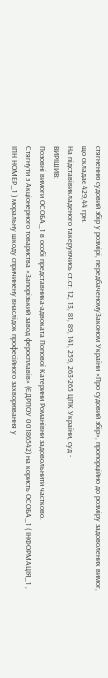стягненню судовий збір у розмірі, передбаченомуЗаконом України «Про судовий збір», пропорційно до розміру задоволених вимог, що складає 429,44 грн.
На підставівикладеного такеруючись ст.ст. 12, 13, 81, 89, 141, 259, 263-265 ЦПК України, суд -
ВИРІШИВ:
Позовні вимоги ОСОБА_1 в особі представника-адвоката Попової Катерини Романівни задовольнити частково.
Стягнути з Акціонерного товариства «Запорізький завод феросплавів» (ЄДРПОУ 00186542) на користь ОСОБА_1 ( ІНФОРМАЦІЯ_1 , ІПН НОМЕР_1 ) моральну шкоду спричинену внаслідок професійного захворювання у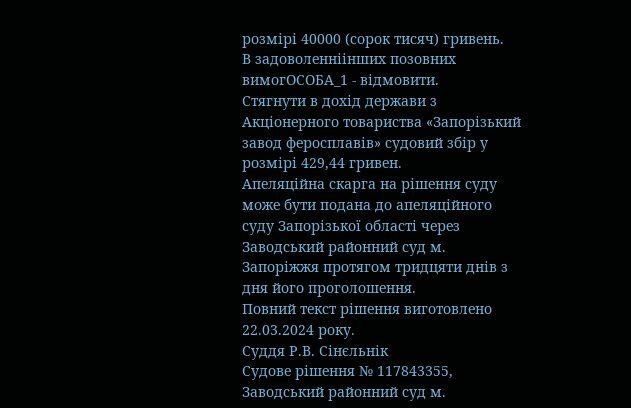розмірі 40000 (сорок тисяч) гривень.
В задоволенніінших позовних вимогОСОБА_1 - відмовити.
Стягнути в дохід держави з Акціонерного товариства «Запорізький завод феросплавів» судовий збір у розмірі 429,44 гривен.
Апеляційна скарга на рішення суду може бути подана до апеляційного суду Запорізької області через Заводський районний суд м. Запоріжжя протягом тридцяти днів з дня його проголошення.
Повний текст рішення виготовлено 22.03.2024 року.
Суддя Р.В. Сінєльнік
Судове рішення № 117843355, Заводський районний суд м.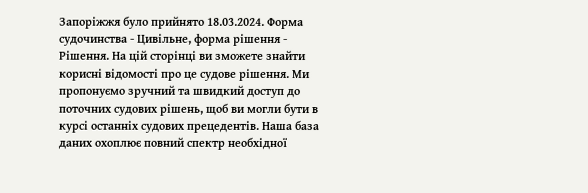Запоріжжя було прийнято 18.03.2024. Форма судочинства - Цивільне, форма рішення - Рішення. На цій сторінці ви зможете знайти корисні відомості про це судове рішення. Ми пропонуємо зручний та швидкий доступ до поточних судових рішень, щоб ви могли бути в курсі останніх судових прецедентів. Наша база даних охоплює повний спектр необхідної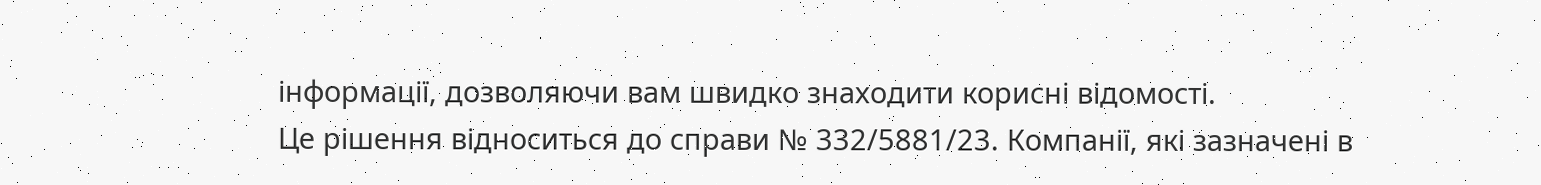інформації, дозволяючи вам швидко знаходити корисні відомості.
Це рішення відноситься до справи № 332/5881/23. Компанії, які зазначені в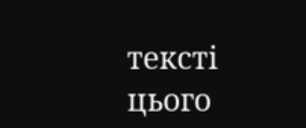тексті цього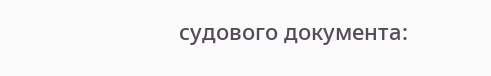судового документа: